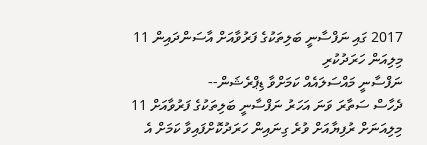2017 ގައި ނަފްސާނީ ބަލިތަކުގެ ފަރުވާއަށް އާސަންދައިން 11 މިލިއަން ހަރަދުކުރި
ނަފްސާނީ މައްސަލައެއް ކަމަށްވާ ޑިޕްރެޝަން--
ދެހާސް ސަތާރަ ވަނަ އަހަރު ނަފްސާނީ ބަލިތަކުގެ ފަރުވާއަށް 11 މިލިއަނަށް ރުފިޔާއަށް ވުރެ ގިނައިން ހަރަދުކޮށްފައިވާ ކަމަށް އެ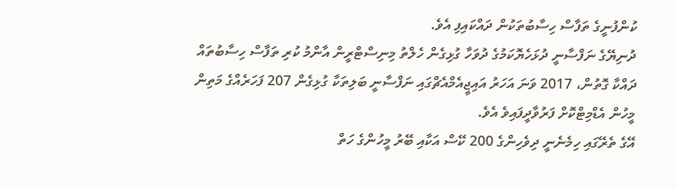ކުންފުނީގެ ތަފާސް ހިސާބުތަކުން ދައްކައިފި އެވެ.
ދުނިޔޭގެ ނަފްސާނީ ދުޅަހެޔޮކަމުގެ ދުވަހާ ގުޅިގެން ހެލްތު މިނިސްޓްރީން އާންމު ކުރި ތަފާސް ހިސާބުތައް ދައްކާ ގޮތުން، 2017 ވަނަ އަހަރު އައިޖީއެމްއެޗްގައި ނަފްސާނީ ބަލިތަކާ ގުޅިގެން 207 ފަހަރެއްގެ މަތިން މީހުން އެޑްމިޓްކޮށް ފަރުވާދީފައިވެ އެވެ.
އޭގެ ތެރޭގައި ހިމެނެނީ ދިވެހިންގެ 200 ކޭސް އަކާއި ބޭރު މީހުންގެ ހަތް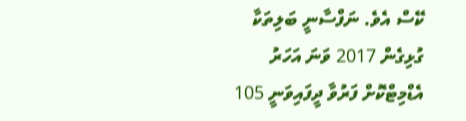ކޭސް އެވެ. ނަފްސާނީ ބަލިތަކާ ގުޅިގެން 2017 ވަނަ އަހަރު އެޑްމިޓްކޮށް ފަރުވާ ދީފައިވަނީ 105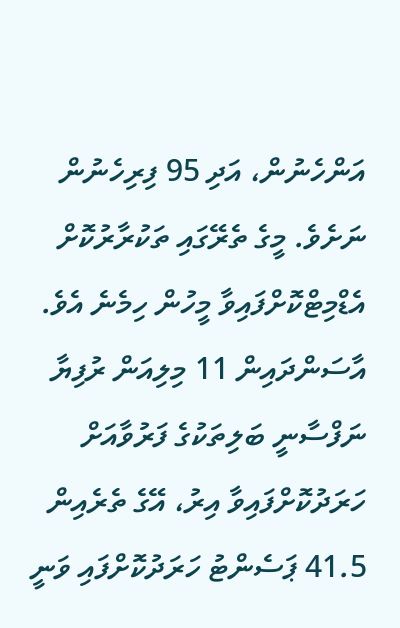އަންހެނުން، އަދި 95 ފިރިހެނުން ނަށެވެ. މީގެ ތެރޭގައި ތަކުރާރުކޮށް އެޑްމިޓްކޮށްފައިވާ މީހުން ހިމެނެ އެވެ.
އާސަންދައިން 11 މިލިއަން ރުފިޔާ ނަފްސާނީ ބަލިތަކުގެ ފަރުވާއަށް ހަރަދުކޮށްފައިވާ އިރު، އޭގެ ތެރެއިން 41.5 ޕަސެންޓު ހަރަދުކޮށްފައި ވަނީ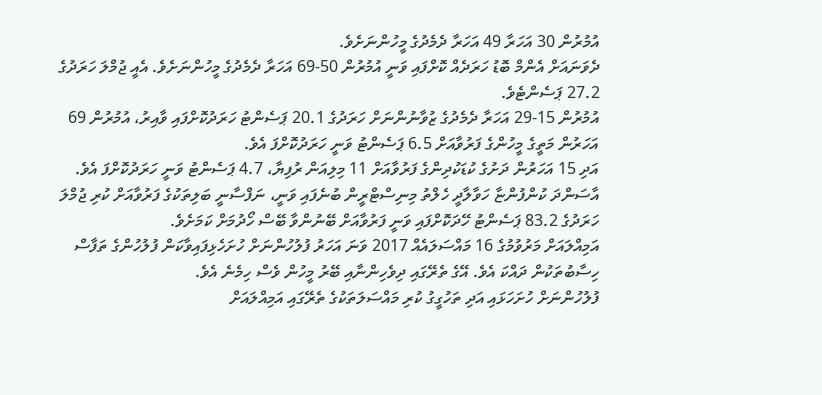އުމުރުން 30 އަހަރާ 49 އަހަރާ ދެމެދުގެ މީހުންނަށެވެ.
ދެވަނައަށް އެންމް ބޮޑު ހަރަދެއް ކޮށްފައި ވަނީ އުމުރުން 50-69 އަހަރާ ދެމެދުގެ މީހުންނަށެވެ. އެއީ ޖުމްލަ ހަރަދުގެ 27.2 ޕަސެންޓެވެ.
އުމުރުން 15-29 އަހަރާ ދެމެދުގެ ޒުވާނުންނަށް ހަރަދުގެ 20.1 ޕަސެންޓު ހަރަދުކޮށްފައި ވާއިރު، އުމުރުން 69 އަހަރުން މަތީގެ މީހުންގެ ފަރުވާއަށް 6.5 ޕަސެންޓު ވަނީ ހަރަދުކޮށްފަ އެވެ.
އަދި 15 އަހަރުން ދަށުގެ ކުޑަކުދިންގެ ފަރުވާއަށް 11 މިލިއަން ރުފިޔާ، 4.7 ޕަސެންޓު ވަނީ ހަރަދުކޮށްފަ އެވެ.
އާސަންދަ ކުންފުންޏާ ހަވާލާދީ ހެލްތު މިނިސްޓްރީން ބުނެފައި ވަނީ، ނަފްސާނީ ބަލިތަކުގެ ފަރުވާއަށް ކުރި ޖުމްލަ ހަރަދުގެ 83.2 ޕަސެންޓު ހޭދަކޮށްފައި ވަނީ ފަރުވާއަށް ބޭނުންވާ ބޭސް ހޯދުމަށް ކަމަށެވެ.
އަމިއްލައަށް މަރުވުމުގެ 16 މައްސަލައެއް 2017 ވަނަ އަހަރު ފުލުހުންނަށް ހުށަހެޅިފައިވާކަން ފުލުހުންގެ ތަފާސް ހިސާބުތަކުން ދައްކަ އެވެ. އޭގެ ތެރޭގައި ދިވެހިންނާއި ބޭރު މީހުން ވެސް ހިމެނެ އެވެ.
ފުލުހުންނަށް ހުށަހަޅައި އަދި ތަހުގީގު ކުރި މައްސަލަތަކުގެ ތެރޭގައި އަމިއްލައަށް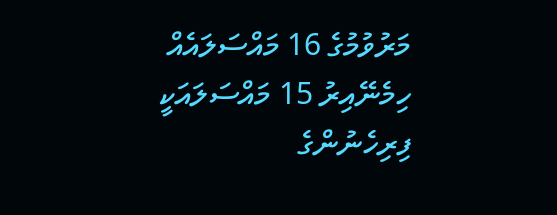މަރުވުމުގެ 16 މައްސަލައެއް ހިމެނޭއިރު 15 މައްސަލައަކީ ފިރިހެނުންގެ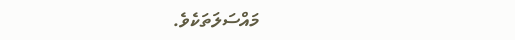މައްސަލަތަކެވެ.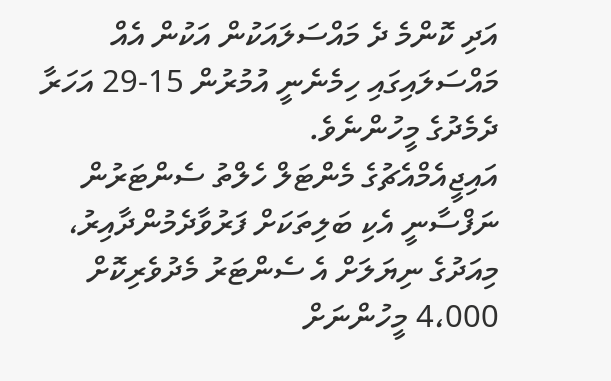އަދި ކޮންމެ ދެ މައްސަލައަކުން އަކުން އެއް މައްސަލައިގައި ހިމެނެނީ އުމުރުން 15-29 އަހަރާ ދެމެދުގެ މީހުންނެވެ.
އައިޖީއެމްއެޗުގެ މެންޓަލް ހެލްތު ސެންޓަރުން ނަފްސާނީ އެކި ބަލިތަކަށް ފަރުވާދެމުންދާއިރު، މިއަދުގެ ނިޔަލަށް އެ ސެންޓަރު މެދުވެރިކޮށް 4،000 މީހުންނަށް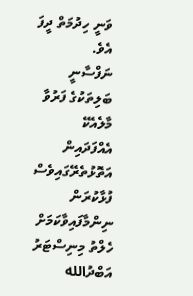ވަނީ ހިދުމަތް ދީފަ އެވެ.
ނަފްސާނީ ބަލިތަކުގެ ފަރުވާ މާލެއެކޭ އެއްފަދައިން އަތޮޅުތެރޭގައިވެސް ފުޅާކުރަން ނިންމާފައިވާކަމަށް ހެލްތު މިނިސްޓަރު އަބްދުالله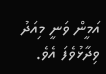އަމީން ވަނީ މިއަދު ވިދާޅުވެފަ އެވެ.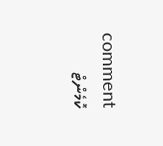comment ކޮމެންޓް